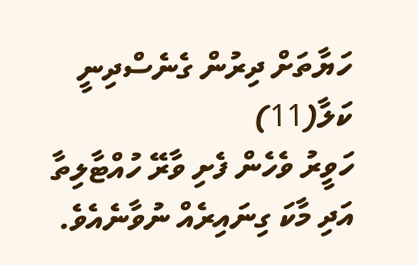ހަޔާތަށް ދިރުން ގެނެސްދިނީ ކަލާ(11)
ހަވީރު ވެހެން ފެށި ވާރޭ ހުއްޓާލިތާ އަދި މާކަ ގިނައިރެއް ނުވާނެއެވެ.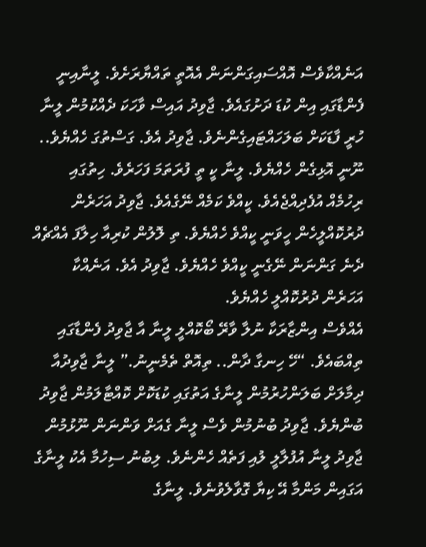އަނެއްކާވެސް އޮއްސައިގަންނަން އެއޮތީ ތައްޔާރަށެވެ. ލީނާއިނީ ފެންޑާގައި އިން ކުޑަ ދަށުގައެވެ. ޖާވިދު އައިސް ވާހަކަ ދެއްކުމުން ލީނާ ހުރީ ފާޑަކަށް ބަލަހައްޓައިގެންނެވެ. ޖާވިދު އެވެ. ގަސްތުގަ ހެއްޔެވެ.. ނޫނީ އޮޅިގެން ހެއްޔެވެ. ލީނާ ކީ ތީ ފުރަތަމަ ފަހަރެވެ. ހިތުގައި ރިހުމެއް އުފެދިއްޖެއެވެ. ކީއްވެ ކަމެއް ނޭގެއެވެ. ޖާވިދު އަހަރެން ދުރުކޮއްލީހެން ހީވަނީ ކީއްވެ ހެއްޔެވެ. ތި ލޮލުން ކުރިއާ ހިލާފަ އެއްޗެއް ދެނެ ގަންނަން ނޭގެނީ ކީއްވެ ހެއްޔެވެ. ޖާވިދު އެވެ. އަނެއްކާ އަހަރެން ދުރުކޮއްލީ ހެއްޔެވެ.
އެއްވެސް އިންޒާރަކާ ނުލާ ވާރޭ ބޯކޮއްލީ ލީނާ އާ ޖާވިދު ފެންޑާގައި ތިއްބައެވެ. “ހޭ ހިނގާ ދާން.. ތިއޮތް ތެމެނީނު.” ލީނާ ޖާވިދުއާ ދިމާލަށް ބަލަންހުރުމުން ލީނާގެ އަތުގައި ކުޑަކޮށް ކޮއްޓާލަމުން ޖާވިދު ބުންޔެވެ. ޖާވިދު ބުނުމުން ވެސް ލީނާ ގެއަށް ވަންނަން ނޫޅުމުން ޖާވިދު ލީނާ އުފުލާލީ ލުއި ފަތެއް ހެންނެވެ. ލިބުނު ސިހުމާ އެކު ލީނާގެ އަގައިން މަންމާ އޭ ކިޔާ ގޮވާލެވުނެވެ. ލީނާގެ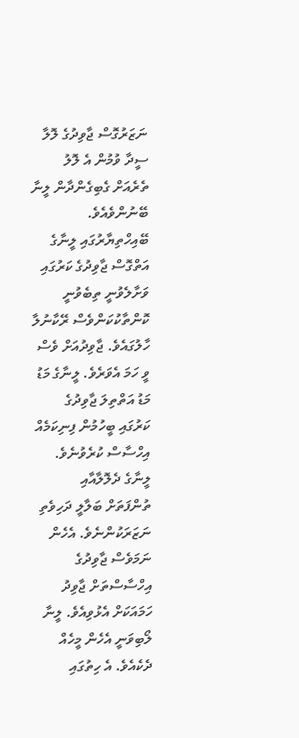ނަޒަރުގޮސް ޖާވިދުގެ ލޮލާ ސީދާ ވުމުން އެ ލޮލު ތެރެއަށް ގެބިގެންދާން ލީނާ ބޭނުންވެއެވެ. ބޭއިހްތިޔާރުގައި ލީނާގެ އަތްގޮސް ޖާވިދުގެ ކަރުގައި ވަށާލެވުނީ ތިބެވުނީ ކޮންތާކުކަންވެސް ރޭކާނުލާ ހާލުގައެވެ. ޖާވިދުއަށް ވެސް ވީ ހަމަ އެވަރެވެ. ލީނާގެ މަޑު މަޑު އަތްތިލަ ޖާވިދުގެ ކަރުގައި ބީހުމުން ފިނިކަމެއް އިހްސާސް ކުރެވުނެވެ. ލީނާގެ ދެލޮލާއާއި ތުންފަތަށް ބަލާލީ ދަހިވެތި ނަޒަރަކުންނެވެ. އެހެން ނަމަވެސް ޖާވިދުގެ އިހްސާސްތަށް ޖާވިދު ހަމައަކަށް އެޅުވިއެވެ. ލީނާ ލޯބިވަނީ އެހެން މީހެއް ދެކެއެވެ. އެ ހިތުގައި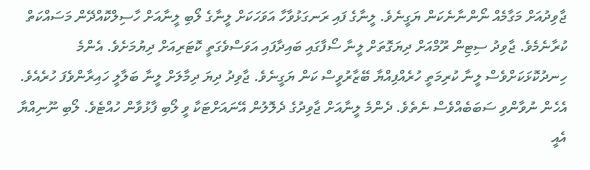ޖާވިދުއަށް މަގާމެއް ނޯންނާނެކަން ޔަގީނެވެ. ލީނާގެ ފައި ރަނގަޅުވާހާ އަވަހަކަށް ލީނާގެ ލޯބި ލީނާއަށް ހާސިލްކޮއްދޭން މަސައްކަތް ކުރާނެމެވެ. ޖާވިދު ސިޓިން ރޫމްއަށް ދިޔަގޮތަށް ލީނާ ސޯފާގައި ބައިދާފައި އަވަސްވެގަތީ ކޮޓަރިއަށް ދިޔުމަށެވެ. އެންމެ ހިނދުކޮޅަކަށްވެސް ލީނާ ކުރިމަތީ ހުރެއްފިއްޔާ ބޭޒާރުވީސް ކަން ޔަގީނެވެ. ޖާވިދު ދިޔަ ދިމާލަށް ލީނާ ބަލާލީ ހައިރާންވެފަ ހުރެއެވެ. އެހެން ނުވާންވި ސަބަބެއްވެސް ނެތެވެ. ދެންމެ ލީނާއަށް ޖާވިދުގެ ދެލޮލުން އޭނައަށްޓަކާ ވީ ލޯބި ފާޅުވާން ހުއްޓެވެ. ލޯބި ނޫނިއްޔާ އެއީ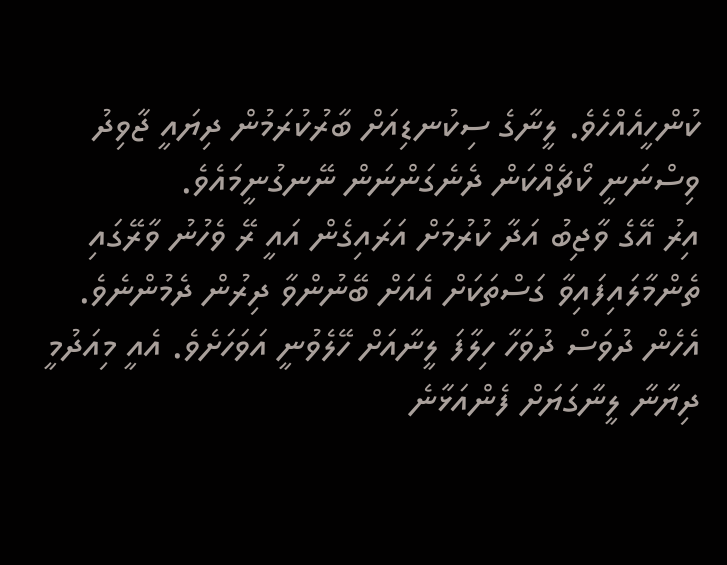ކުންހީއެއްހެވެ. ލީނާގެ ސިކުނޑިއަށް ބާރުކުރަމުން ދިޔައީ ޖާވިދު ވިސްނަނީ ކޯޗެއްކަން ދެނެގަންނަން ނޭނގުނީމައެވެ.
އިރު އޭގެ ވާޖިބު އަދާ ކުރުމަށް އަރައިގެން އައީ ރޭ ވެހުނު ވާރޭގައި ތެންމާލައިފައިވާ ގަސްތަކަށް އެއަށް ބޭނުންވާ ދިރުން ދެމުންނެވެ. އެހެން ދުވަސް ދުވަހާ ހިލާފަ ލީނާއަށް ހޭލެވުނީ އަވަހަށެވެ. އެއީ މިއަދުމީ ދިޔާނާ ލީނާގަޔަށް ފެންއަޅާނެ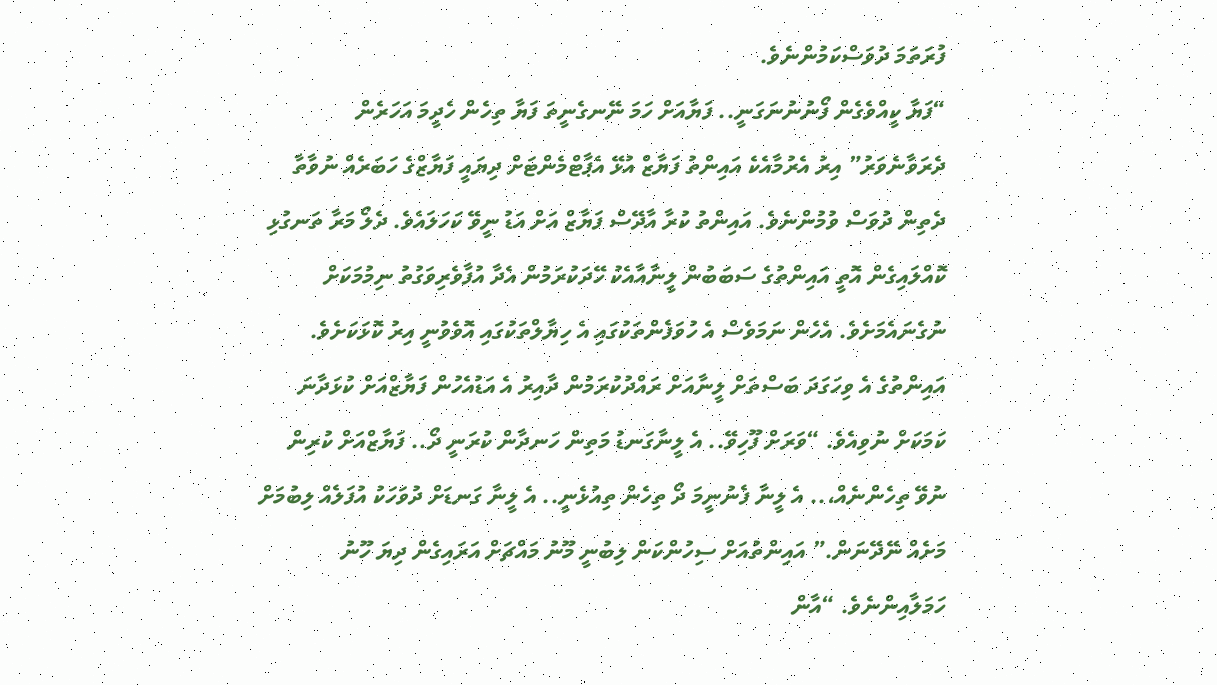ފުރަތަމަ ދުވަސްކަމުންނެވެ.
“ފަޔާ ކީއްވެގެން ފޯނުނުނަގަނީ.. ފަޔާއަށް ހަމަ ނޭނގެނީތަ ފަޔާ ތިހެން ހެދީމަ އަހަރެން ދެރަވާނެވަރު” އިރު އެރުމާއެކެ އައިންތު ފަޔާޒް އުޅޭ އެޕާޓްމެންޓަށް ދިޔައީ ފަޔާޒްގެ ހަބަރެއް ނުވާތާ ދެތިން ދުވަސް ވުމުންނެވެ. އައިންތު ކުރާ އާދޭސް ފަޔާޒް އަށް އަޑު ނީވޭ ކަހަލައެވެ. ދެލޯ މަރާ ތަނގުޅި ކޮއްލައިގެން އޮތީ އައިންތުގެ ސަބަބުން ލީނާއާއެކު ހޭދަކުރަމުން އެދާ އުފާވެރިވަގުތު ނިމުމަކަށް ނުގެނައެމަށެވެ. އެހެން ނަމަވެސް އެ ހުވަފެންތަކުގައި އެ ހިޔާލްތަކުގައި އޮވެވުނީ އިރު ކޮޅަކަށެވެ. އައިންތުގެ އެ ވިހަގަދަ ބަސްތަށް ލީނާއަށް ރައްދުކުރަމުން ދާއިރު އެ އަޑުއެހުން ފަޔާޒްއަށް ކުޅަދާނަ ކަމަކަށް ނުވިއެވެ. “ވަރަށް ފޫހިވޭ.. އެ ލީނާގަނޑު މަތިން ހަނދާން ކުރަނީ ދޯ.. ފަޔާޒްއަށް ކުރިން ނުވޭ ތިހެންނެއް،.. އެ ލީނާ ފެނުނީމަ ދޯ ތިހެން ތިއުޅެނީ.. އެ ލީނާ ގަނޑަށް ދުވަހަކު އުފަލެއް ލިބުމަށް މަށެއް ނޭދޭނަން.” އައިންތުއަށް ސިހުންކަން ލިބުނީ މޫނު މައްޗަށް އަރައިގެން ދިޔަ ހޫނު ހަމަލާއިންނެވެ. “އާން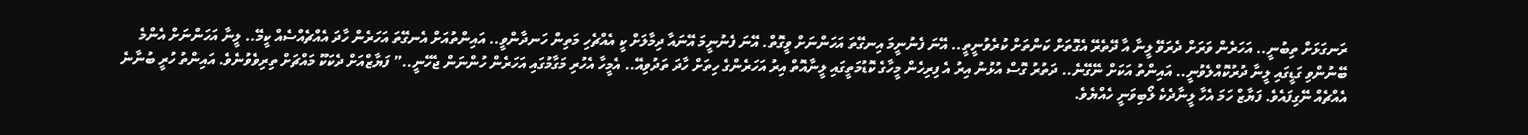ރަނގަޅަށް ތިބުނީ.. އަހަރެން ވަރަށް ދެރަވޭ ލީނާ އާ ދޭތެރޭ އެގޮތަށް ކަންތަށް ކުރެވުނީތީ.. އޭނަ ފެނުނީމަ އިނގޭތަ އަހަންނަށް ވީގޮތް. އޭނަ ފެނުނީމަ އޭނައާ ދިމާލަށް ކީ އެއްޗެހި މަތިން ހަނދާންވީ.. އައިންތުއަށް އެނގޭތަ އަހަރެން ހާދަ އެއްޗެއްސެއް ކީމޭ.. ލީނާ އަހަންނަށް އެންމެ ބޭނުންވި ގަޑީގައި ލީނާ ދުރުކޮއްލެވުނީ.. އައިންތު އަކަށް ނޭގޭނެ.. ދަތުރު ގޮސް އުޅުނު އިރު އެ ފިރިހެން މީހާގެ ކޮޑުމަތީގައި ލީނާއޮތް އިރު އަހަރެންގެ ހިތަށް ހާދަ ތަދުވިއޭ.. އެމީހާ އެހުރި މަގާމުގައި އަހަރެން ހުންނަން ޖެހޭނީ..” ފަޔާޒްއަށް ދެކަކޫ މައްޗަށް ތިރިވެވުނެވެ. އައިންތު ހުރީ ބުނާނެ އެއްޗެއް ނޭގިފައެވެ. ފަޔާޒް ހަމަ އެހާ ލީނާދެކެ ލޯބިވަނީ ހެއްޔެވެ.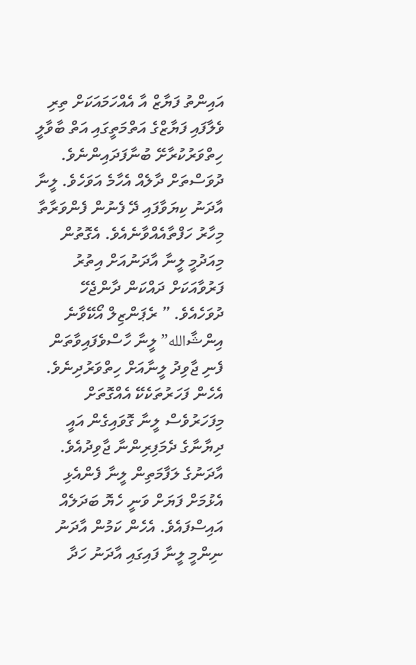އައިންތު ފަޔާޒް އާ އެއްހަމައަކަށް ތިރި ވެލާފައި ފަޔާޒްގެ އަތްމަތީގައި އަތް ބާވާލީ ހިތްވަރުކުރާށޭ ބުނާފަދައިންނެވެ.
ދުވަސްތަށް ދާލެއް އެހާމެ އަވަހެވެ. ލީނާ އާދަނު ކިޔަވާފައި ދޭ ފެނުން ފެންވަރާތާ މިހާރު ހަފްތާއެއްވާނެއެވެ. އެގޮތުން މިއަދުމީ ލީނާ އާދަނުއަށް އިތުރު ފަރުވާއަކަށް ދައްކަން ދާންޖެހޭ ދުވަހެއެވެ. ” ރެޕަންޒިލް އޯކޭވާނެ އިންޝާالله” ލީނާ ހާސްވެފައިވާތަން ފެނި ޖާވިދު ލީނާއަށް ހިތްވަރުދިނެވެ. އެހެން ފަހަރުތަކެކޭ އެއްގޮތަށް މިފަހަރުވެސް ލީނާ ގޮވައިގެން އައީ ދިޔާނާގެ ދެމަފިރިންނާ ޖާވިދުއެވެ. އާދަނުގެ ލަފާމަތިން ލީނާ ފެންއެޅި އެޅުމަށް ފަޔަށް ވަނީ ހެޔޮ ބަދަލެއް އައިސްފައެވެ. އެހެން ކަމުން އާދަނު ނިންމީ ލީނާ ފައިގައި އާދަނު ހަދާ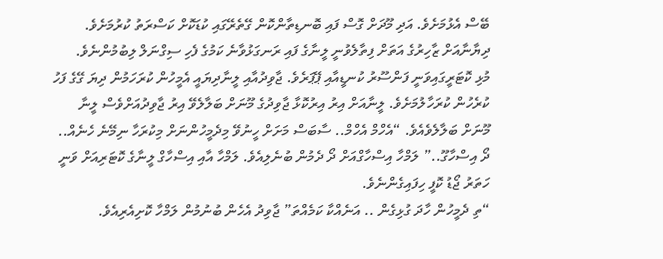ބޭސް އެޅުމަށެވެ. އަދި މޫދަށް ގޮސް ފައި ބޮނޑިތާންކޮން ގޭތެރޭގައި ކުޑަކޮށް ކަސްރަތު ކުރުމަށެވެ. ދިޔާނާއަށް ޒާހިރުގެ އަތަށް ފިތާލެވުނީ ލީނާގެ ފައި ރަނގަޅުވާނެ ކަމުގެ ފެހި ސިގްނަލް ލިބުމުންނެވެ.
މުޅި ކޮޓަރީގައިވަނީ ފަންސޫރު ކުނޑީއާއި ޕޭޕަރެވެ. ޖާވިދުއާއި ލީނާދިޔައީ އެމީހުން ކުރަހަމުން ދިޔަ ގޭގެ ފަހު ކުރެހުން ކުރަހާލުމަށެވެ. ލީނާއަށް އިރު އިރުކޮޅާ ޖާވިދުގެ މޫނަށް ބަލާލެވޭ އިރު ޖާވިދުއަށްވެސް ލީނާ މޫނަށް ބަލާލެވެއެވެ. “އެހްމް އެހްމް.. ސާބަސް މަށަށް ހީނުވޭ މިދެމީހުންނަށް މިކުރަހާ ނިމޭނެ ހެނެއް.. ދޯ އިސްހާގޫ..” ލަމްހާ އިސްހާގްއަށް ދޯ ދެމުން ބުނެލިއެވެ. ލަމްހާ އާއި އިސްހާގް ލީނާގެ ކޮޓަރިއަށް ވަނީ ހަތަރު ޖޯޑު ކޮފީ ހިފައިގެންނެވެ.
“ތި ދެމީހުން ހާދަ ގުޅިގެން .. އަނެއްކާ ކަމެއްތަ” ޖާވިދު އެހެން ބުނުމުން ލަމްހާ ކޮށިއެރިއެވެ.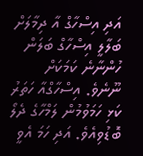އަދި އިސްހާގް އާ ދިމާލަށް ބަލާލީ އިސްހާގް ބަލަން ހުންނާނެ ކަމަކަށް ނޫނެވެ. އިސްހާގްއާ ހަތަރު ކަޅި ހަމަވުމުން ލަމްހާގެ ދެލޯ ބޮޑުވިއެވެ. އަދި ހަމަ އެވީ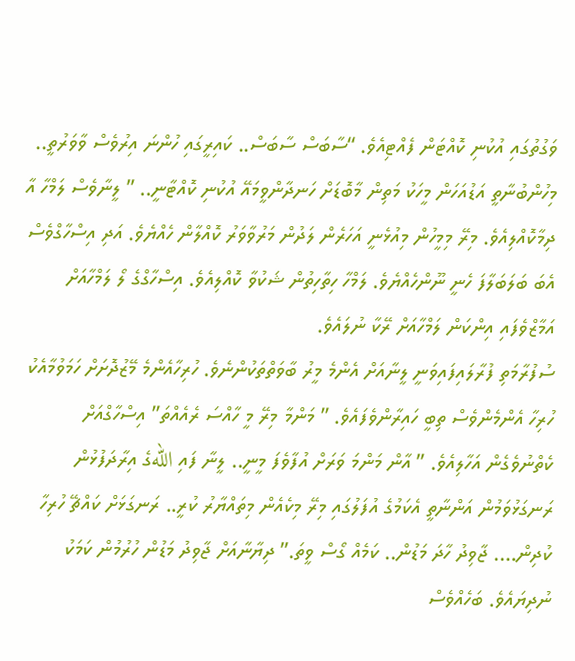ވަގުތުގައި އުކުނި ކޮއްޓަން ފެއްޓިއެވެ. “ސާބަސް ސާބަސް.. ކައިރީގައި ހުންނަ އިރުވެސް ވާވަރުތީ.. މިހުންބުނާތީ އަޑުއަހަން މީހަކު މަތިން މާބޮޑަށް ހަނދާންވީމައޭ އުކުނި ކޮއްޓާނީ.. ” ލީނާވެސް ލަމްހާ އާ ދިމާކޮއްލިއެވެ. މިރޭ މިމީހުން މިއުޅެނީ އަހަރެން ލަދުން މަރުވާވަރު ކޮއްލާން ހެއްޔެވެ. އަދި އިސްހާގްވެސް އެބަ ބަލަބަލާފަ ހެނީ ނޫންހެއްޔެވެ. ލަމްހާ ހިތާހިތުން ޝަކުވާ ކޮއްލިއެވެ. އިސްހާގްގެ ލޯ ލަމްހާއަށް އަމާޒްވެފައި އިންކަން ލަމްހާއަށް ރޭކާ ނުލައެވެ.
ސުފުރާމަތި ފުރާލައިފައިވަނީ ލީނާއަށް އެންމެ މީރު ބާވަތްތަކުންނެވެ. ހުރިހާއެންމެ މޭޒުދޮށަށް ހަމަވުމާއެކު ހުރިހާ އެންމެންވެސް ތިބީ ހައިރާންވެފައެވެ. ” މަންމާ މިރޭ މީ ހާއްސަ ރެއެއްތަ” އިސްހާގްއަށް ކެތްނުވެގެން އަހާލިއެވެ. ” އާން މަންމަ ވަރަށް އުފާވެފަ މީނީ.. ލީނާ ފައި اللهގެ އިރާދަފުޅުން ރަނގަޅުވަމުން އަންނާތީ އެކަމުގެ އުފަލުގައި މިރޭ މިކެއެން މިތައްޔާރު ކުރީ.. ރަނގަޅަށް ކައްޗޭ ހުރިހާ ކުދިން…. ޖާވިދު ހާދަ މަޑުން.. ކަމެއް ގޯސް ވީތަ.” ދިޔާނާއަށް ޖާވިދު މަޑުން ހުރުމުން ކަމަކު ނުދިޔައެވެ. ބަހެއްވެސް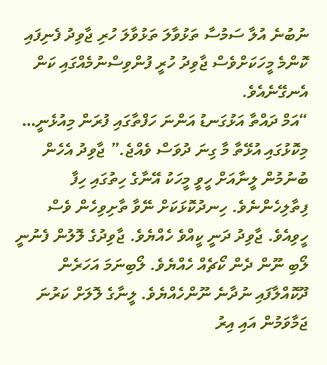ނުބުނެ އުލާ ސަމުސާ ތަޅުވާލަ ތަޅުވާލަ ހުރި ޖާވިދު ފެނިފައި ކޮންމެ މީހަކަށްވެސް ޖާވިދު ހުރީ ފުންވިސްނުމެއްގައި ކަން އެނގޭނެއެވެ.
“އަމް ދައްތާ އަޅުގަނޑު އަންނަ ހަފްތާގައި ފުރަން މިއުޅެނީ… މިކޮޅުގައި އުޅޭތާ މާ ގިނަ ދުވަސް ވެއްޖެ.” ޖާވިދު އެހެން ބުނުމުން ލީނާއަށް ހީވީ މީހަކު އޭނާގެ ހިތުގައި ހިފާ ފިތާލިހެންނެވެ. ހިނދުކޮޅަކަށް ނޭވާ ތާށިވިހެން ވެސް ހީވިއެވެ. ޖާވިދު ދަނީ ކީއްވެ ހެއްޔެވެ. ޖާވިދުގެ ލޮލުން ފެނުނީ ލޯބި ނޫން ދެން ކޯޗެއް ހެއްޔެވެ. ލޯބިނަމަ އަހަރެން ދޫކޮއްލާފައި ނުދާނެ ނޫންހެއްޔެވެ. ލީނާގެ ލޮލަށް ކަރުނަ ޖަމާވަމުން އައި އިރު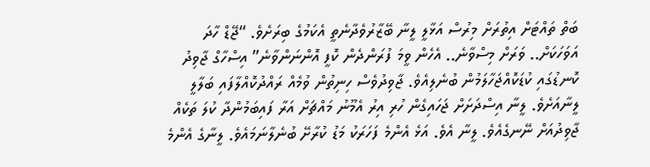ބަތް ތައްޓަށް އިތުރަށް މިރުސް އަޅާލީ ލީނާ ބޭޒާރުވެދާނެތީ އެކަމުގެ ބިރަށެވެ. “ޖޭޑް ހާދަ އަވަހަކަށް.. ވަރަށް މިސްވާނެ.. އެހެން ވީމަ ފުރަންދެން ކޮފީ އޮންނަންވާނެ” އިސްހާގް ޖާވިދު ކޮނޑުގައި ކުޑަކޮއްޖަހާލަމުން ބުނެލިއެވެ. ޖާވިދުވެސް ހިނިތުން ވުމެއް ރައްދުކޮއްލާފައި ބަލާލީ ލީނާއަށެވެ. ލީނާ އިސްދަށަށް ޖަހައިގެން ހުރި އިރު އެމޫނު މައްޗަށް އަރާ ފައިބަމުންދާ ކުލަ ތަކެއް ޖާވިދުއަށް ނޭނގެއެވެ. ލީނާ އެވެ. އަޅެ އެންމެ ފަހަރަކު މަޑު ކުރާށޭ ބުނެލާނަމައެވެ. ލީނާގެ އެންމެ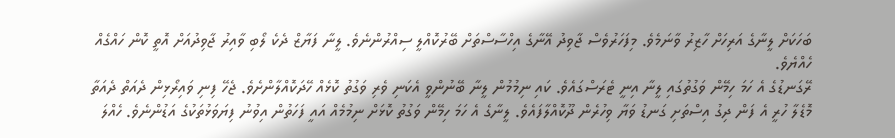ބަހަކަށް ލީނާގެ އަރިހަށް ހާޒިރު ވާނަމެވެ. މިފަހަރުވެސް ޖާވިދު އޭނާގެ އިހްސާސްތަށް ބޭރުކޮއްލީ ސިއްރުންނެވެ. ލީނާ ފަޔާޒް ދެކެ ލޯބި ވާއިރު ޖާވިދުއަށް އޮތީ ކޮން ހައްގެއް ހެއްޔެވެ.
ރޭގަނޑުގެ އެ ހަމަ ހިމޭން ވަގުތުގައި ލީނާ އިނީ ޓެރަސްގައެވެ. ކައި ނިމުމުން ލީނާ ބޭނުންވީ އެކަނި ވެރި ވަގުތު ކޮޅެއް ހޭދަކޮއްލާންށެވެ. ޖެހޭ ފިނި ވައިރޯޅިން ދެއަތް ދެއަތާ މޮޑެލާ ހުރީ އެ ފަން ދިގު އިސްތަށި ގަނޑު ވަޔާ ވިހުރެން ދޫކޮއްލާފައެވެ. ލީނާގެ އެ ހަމަ ހިމޭން ވަގުތު ކޮޅަށް ނިމުމެއް އައީ ފަހަތުން އިވުނު ފިޔަވަޅުތަކުގެ އަޑުންނެވެ. ހެއްލަ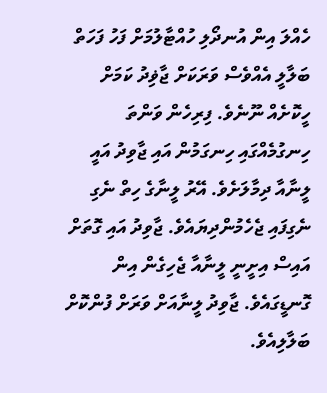ހެއްލަ އިން އުނދޯލި ހުއްޓާލުމަށް ފަހު ފަހަތް ބަލާލީ އެއްވެސް ވަރަކަށް ޖާޥިދު ކަމަށް ހީކޮށެއް ނޫނެވެ. ފިރިހެން ވަންތަ ހިނގުމެއްގައި ހިނގަމުން އައި ޖާވިދު އައީ ލީނާއާ ދިމާލަށެވެ. އޭރު ލީނާގެ ހިތް ނެގި ނެގިފައި ޖެހެމުންދިޔައެވެ. ޖާވިދު އައި ގޮތަށް އައިސް އިށީނީ ލީނާއާ ޖެހިގެން އިން ގޮނޑީގައެވެ. ޖާވިދު ލީނާއަށް ވަރަށް ފުންކޮށް ބަލާލިއެވެ.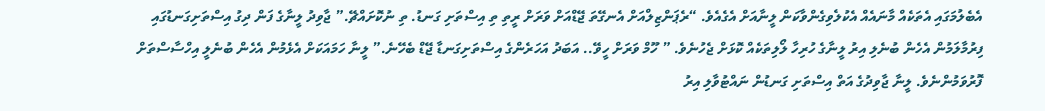އެބެލުމަގައި އެތަކެއް މާނައެއް އެކުލެވިގެންވާކަން ލީނާއަށް އެގެއެވެ. “ރެޕަންޒިލްއަށް އެނގޭތަ ޖޭޑްއަށް ވަރަށް ރީތި ތި އިސްތަށި ގަނޑު. ތި ނުކޮށައްޗޭ.” ޖާވިދު ލީނާގެ ފަން ދިގު އިސްތަށިގަނޑުގައި ފިރުމާލަމުން އެހެން ބުނެލި އިރު ލީނާގެ ހުރިހާ ލޯލިތަކެއް ކޮޅަށް ޖެހުނެވެ. ” ހޫމް ވަރަށް ހީވޭ.. އަބަދު އަހަރެންގެ އިސްތަށިގަނޑާ ޖޭޑް ބެހޭނެ.” ލީނާ ހަމައަކަށް އެޅެމުން އެހެން ބުނެލީ އިހްސާސްތަށް ފޮރުވަމުންނެވެ. ލީނާ ޖާވިދުގެ އަތް އިސްތަށި ގަނޑުން ނައްޓުވާލި އިރު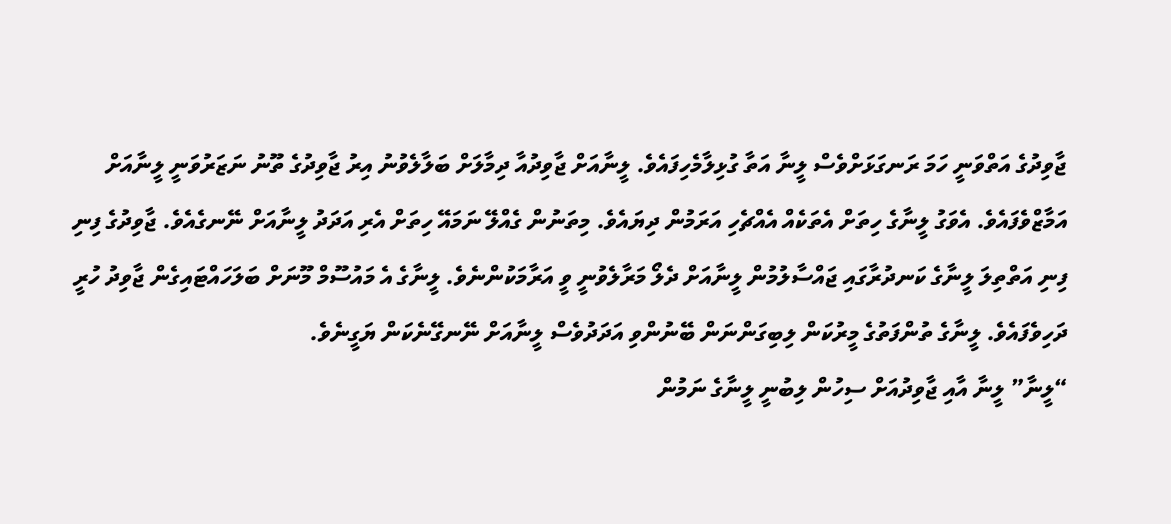ޖާވިދުގެ އަތްވަނީ ހަމަ ރަނގަޅަށްވެސް ލީނާ އަތާ ގުޅިލާމެހިފައެވެ. ލީނާއަށް ޖާވިދުއާ ދިމާލަށް ބަލާލެވުނު އިރު ޖާވިދުގެ ތޫނު ނަޒަރުވަނީ ލީނާއަށް އަމާޒްވެފައެވެ. އެވަގު ލީނާގެ ހިތަށް އެތަކެއް އެއްޗެހި އަރަމުން ދިޔައެވެ. މިތަނުން ގެއްލޭ ނަމައޭ ހިތަށް އެރި އަދަދު ލީނާއަށް ނޭނގެއެވެ. ޖާވިދުގެ ފިނި ފިނި އަތްތިލަ ލީނާގެ ކަނދުރާގައި ޖައްސާލުމުން ލީނާއަށް ދެލޯ މަރާލެވުނީ ވީ އަރާމަކުންނެވެ. ލީނާގެ އެ މައުސޫމް މޫނަށް ބަލަހައްޓައިގެން ޖާވިދު ހުރީ ދަހިވެފައެވެ. ލީނާގެ ތުންފަތުގެ މީރުކަން ލިބިގަންނަން ބޭނުންވި އަދަދުވެސް ލީނާއަށް ނޭނގޭނެކަން ޔަގީނެވެ.
“ލީނާ” ލީނާ އާއި ޖާވިދުއަށް ސިހުން ލިބުނީ ލީނާގެ ނަމުން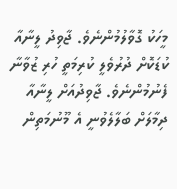މީހަކު ގޮވާލުމުންނެވެ. ޖާވިދު ލީނާއާ ކުޑަކޮށް ދުރުވެލީ ކުރިމަތީ ހުރި ޒުވާނާ ފެނުމުންނެވެ. ޖާވިދުއަށް ލީނާއާ ދިމާލަށް ބަލާލެވުނީ އެ މޫނުމަތިން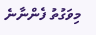މިވަގުތު ފެންނާނެ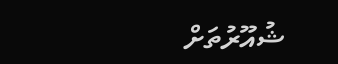ޝުއޫރުތަށް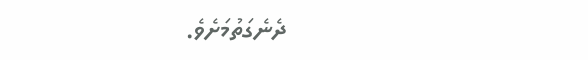ދެނެގަތުމަށެވެ.